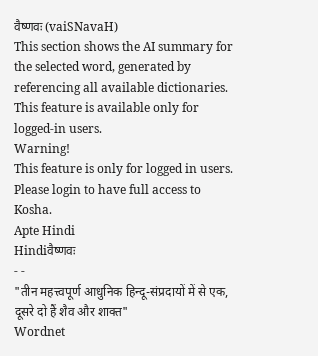वैष्णवः (vaiSNavaH)
This section shows the AI summary for the selected word, generated by referencing all available dictionaries. This feature is available only for logged-in users.
Warning!
This feature is only for logged in users. Please login to have full access to Kosha.
Apte Hindi
Hindiवैष्णवः
- -
"तीन महत्त्वपूर्ण आधुनिक हिन्दू-संप्रदायों में से एक, दूसरे दो हैं शैव और शाक्त"
Wordnet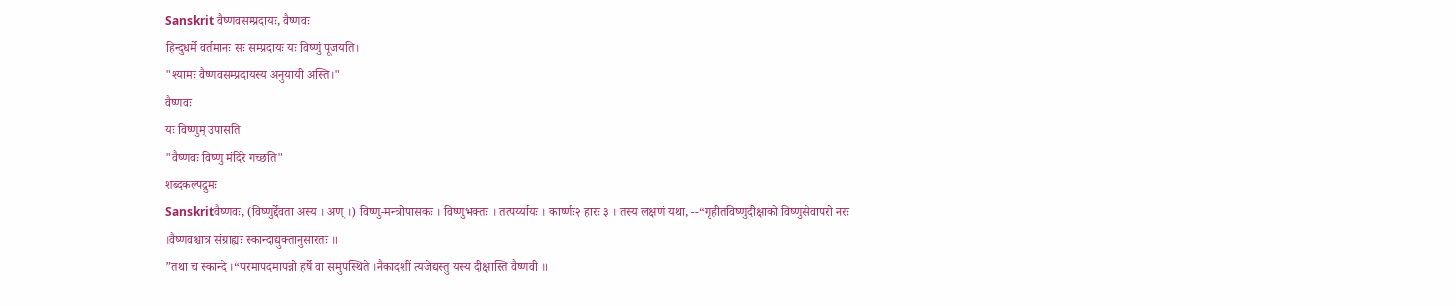Sanskrit वैष्णवसम्प्रदायः, वैष्णवः
हिन्दुधर्मे वर्तमानः सः सम्प्रदायः यः विष्णुं पूजयति।
"श्यामः वैष्णवसम्प्रदायस्य अनुयायी अस्ति।"
वैष्णवः
यः विष्णुम् उपासति
"वैष्णवः विष्णु मंदिरे गच्छति"
शब्दकल्पद्रुमः
Sanskritवैष्णवः, (विष्णुर्द्देवता अस्य । अण् ।) विष्णु-मन्त्रोपासकः । विष्णुभक्तः । तत्पर्य्यायः । कार्ष्णः२ हारः ३ । तस्य लक्षणं यथा, --“गृहीतविष्णुदीक्षाको विष्णुसेवापरो नरः ।वैष्णवश्चात्र संग्राह्यः स्कान्दाद्युक्तानुसारतः ॥
”तथा च स्कान्दे ।“परमापदमापन्नो हर्षे वा समुपस्थिते ।नैकादशीं त्यजेद्यस्तु यस्य दीक्षास्ति वैष्णवी ॥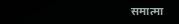समात्मा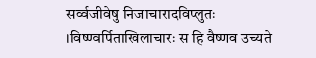सर्व्वजीवेषु निजाचारादविप्लुतः ।विष्ण्वर्पिताखिलाचारः स हि वैष्णव उच्यते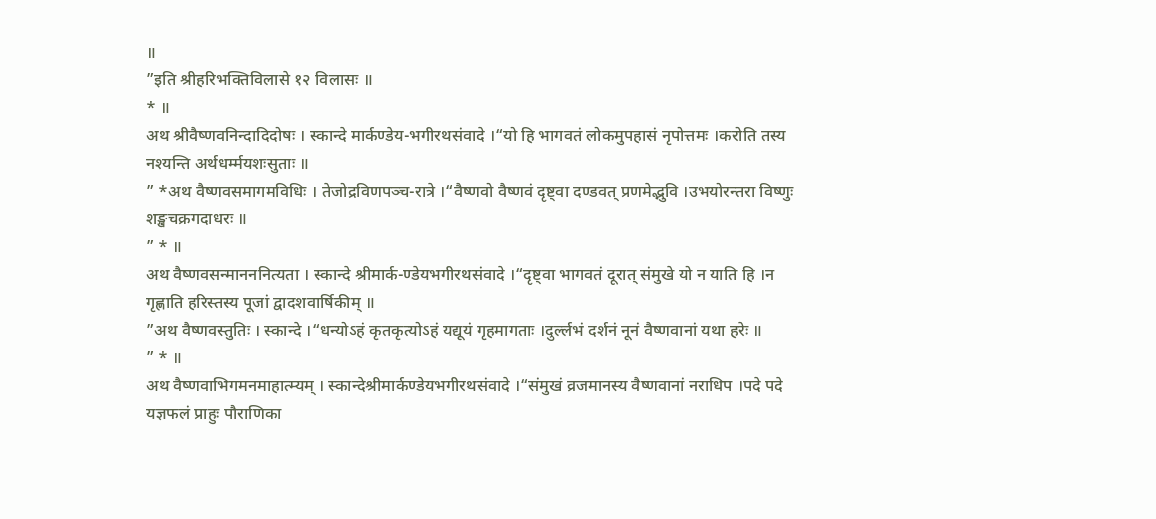॥
”इति श्रीहरिभक्तिविलासे १२ विलासः ॥
* ॥
अथ श्रीवैष्णवनिन्दादिदोषः । स्कान्दे मार्कण्डेय-भगीरथसंवादे ।“यो हि भागवतं लोकमुपहासं नृपोत्तमः ।करोति तस्य नश्यन्ति अर्थधर्म्मयशःसुताः ॥
” *अथ वैष्णवसमागमविधिः । तेजोद्रविणपञ्च-रात्रे ।“वैष्णवो वैष्णवं दृष्ट्वा दण्डवत् प्रणमेद्भुवि ।उभयोरन्तरा विष्णुः शङ्खचक्रगदाधरः ॥
” * ॥
अथ वैष्णवसन्मानननित्यता । स्कान्दे श्रीमार्क-ण्डेयभगीरथसंवादे ।“दृष्ट्वा भागवतं दूरात् संमुखे यो न याति हि ।न गृह्णाति हरिस्तस्य पूजां द्वादशवार्षिकीम् ॥
”अथ वैष्णवस्तुतिः । स्कान्दे ।“धन्योऽहं कृतकृत्योऽहं यद्यूयं गृहमागताः ।दुर्ल्लभं दर्शनं नूनं वैष्णवानां यथा हरेः ॥
” * ॥
अथ वैष्णवाभिगमनमाहात्म्यम् । स्कान्देश्रीमार्कण्डेयभगीरथसंवादे ।“संमुखं व्रजमानस्य वैष्णवानां नराधिप ।पदे पदे यज्ञफलं प्राहुः पौराणिका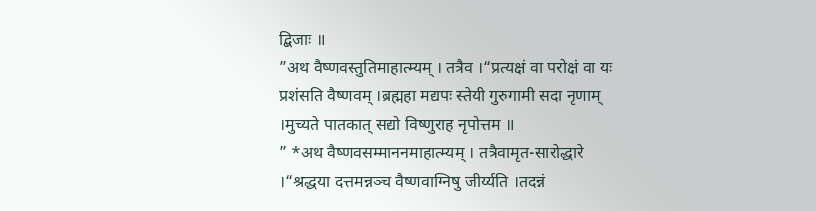द्बिजाः ॥
”अथ वैष्णवस्तुतिमाहात्म्यम् । तत्रैव ।“प्रत्यक्षं वा परोक्षं वा यः प्रशंसति वैष्णवम् ।ब्रह्महा मद्यपः स्तेयी गुरुगामी सदा नृणाम् ।मुच्यते पातकात् सद्यो विष्णुराह नृपोत्तम ॥
” *अथ वैष्णवसम्माननमाहात्म्यम् । तत्रैवामृत-सारोद्धारे ।“श्रद्धया दत्तमन्नञ्च वैष्णवाग्निषु जीर्य्यति ।तदन्नं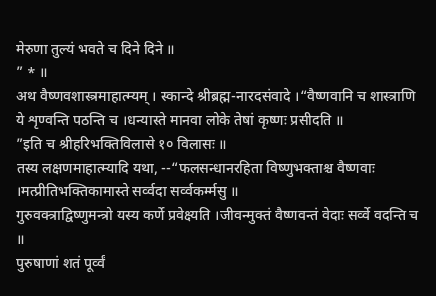मेरुणा तुल्यं भवते च दिने दिने ॥
” * ॥
अथ वैष्णवशास्त्रमाहात्म्यम् । स्कान्दे श्रीब्रह्म-नारदसंवादे ।“वैष्णवानि च शास्त्राणि ये शृण्वन्ति पठन्ति च ।धन्यास्ते मानवा लोके तेषां कृष्णः प्रसीदति ॥
”इति च श्रीहरिभक्तिविलासे १० विलासः ॥
तस्य लक्षणमाहात्म्यादि यथा, --“फलसन्धानरहिता विष्णुभक्ताश्च वैष्णवाः ।मत्प्रीतिभक्तिकामास्ते सर्व्वदा सर्व्वकर्म्मसु ॥
गुरुवक्त्राद्विष्णुमन्त्रो यस्य कर्णे प्रवेक्ष्यति ।जीवन्मुक्तं वैष्णवन्तं वेदाः सर्व्वे वदन्ति च ॥
पुरुषाणां शतं पूर्व्वं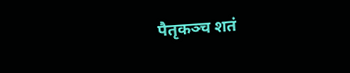पैतृकञ्च शतं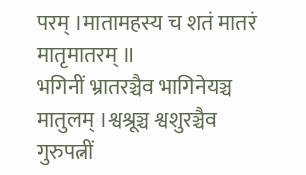परम् ।मातामहस्य च शतं मातरं मातृमातरम् ॥
भगिनीं भ्रातरञ्चैव भागिनेयञ्च मातुलम् ।श्वश्रूञ्च श्वशुरञ्चैव गुरुपत्नीं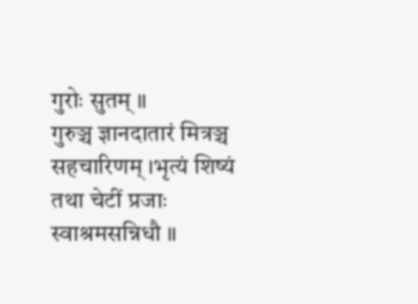गुरोः सुतम् ॥
गुरुञ्च ज्ञानदातारं मित्रञ्च सहचारिणम् ।भृत्यं शिष्यं तथा चेटीं प्रजाः स्वाश्रमसन्निधौ ॥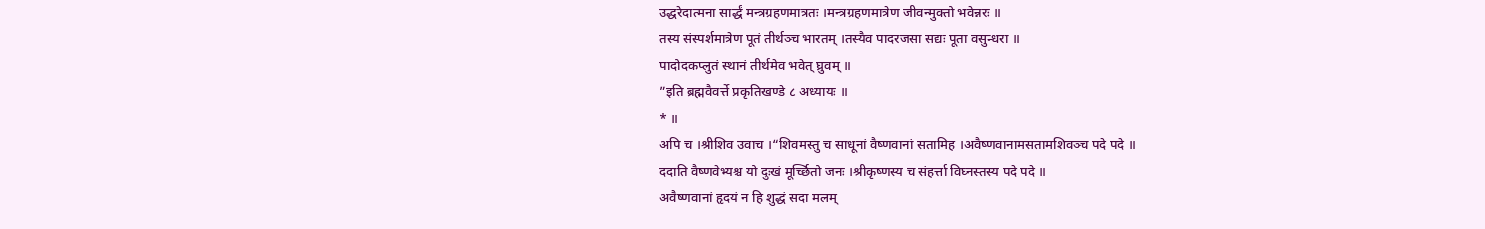उद्धरेदात्मना सार्द्धं मन्त्रग्रहणमात्रतः ।मन्त्रग्रहणमात्रेण जीवन्मुक्तो भवेन्नरः ॥
तस्य संस्पर्शमात्रेण पूतं तीर्थञ्च भारतम् ।तस्यैव पादरजसा सद्यः पूता वसुन्धरा ॥
पादोदकप्लुतं स्थानं तीर्थमेव भवेत् घ्रुवम् ॥
”इति ब्रह्मवैवर्त्ते प्रकृतिखण्डे ८ अध्यायः ॥
* ॥
अपि च ।श्रीशिव उवाच ।“शिवमस्तु च साधूनां वैष्णवानां सतामिह ।अवैष्णवानामसतामशिवञ्च पदे पदे ॥
ददाति वैष्णवेभ्यश्च यो दुःखं मूर्च्छितो जनः ।श्रीकृष्णस्य च संहर्त्ता विघ्नस्तस्य पदे पदे ॥
अवैष्णवानां हृदयं न हि शुद्धं सदा मलम्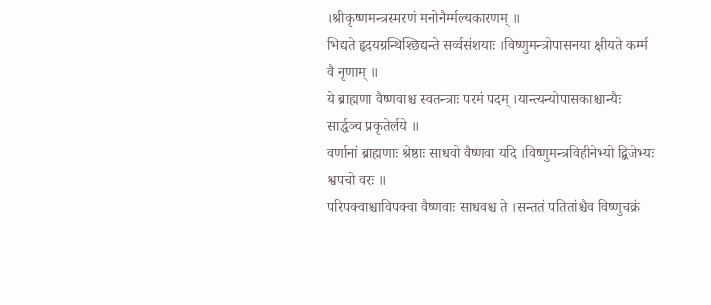।श्रीकृष्णमन्त्रस्मरणं मनोनैर्म्मल्यकारणम् ॥
भिद्यते हृदयग्रन्थिश्छिद्यन्ते सर्व्वसंशयाः ।विष्णुमन्त्रोपासनया क्षीयते कर्म्म वै नृणाम् ॥
ये ब्राह्मणा वैष्णवाश्च स्वतन्त्राः परमं पदम् ।यान्त्यन्योपासकाश्चान्यैः सार्द्धञ्च प्रकृतेर्लये ॥
वर्णानां ब्राह्मणाः श्रेष्ठाः साधवो वैष्णवा यदि ।विष्णुमन्त्रविहीनेभ्यो द्बिजेभ्यः श्वपचो वरः ॥
परिपक्वाश्चाविपक्वा वैष्णवाः साधवश्च ते ।सन्ततं पतितांश्चैव विष्णुचक्रं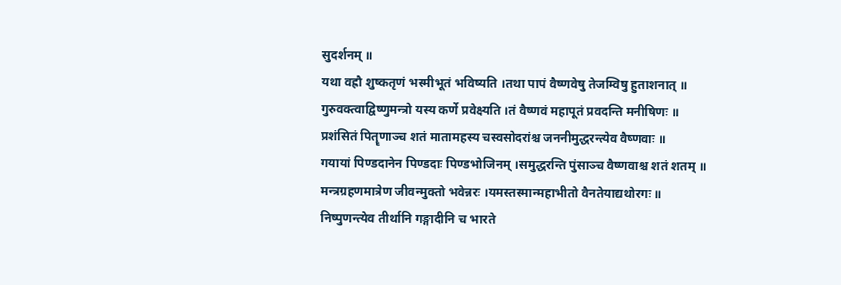सुदर्शनम् ॥
यथा वह्रौ शुष्कतृणं भस्मीभूतं भविष्यति ।तथा पापं वैष्णवेषु तेजम्विषु हुताशनात् ॥
गुरुवक्त्वाद्विष्णुमन्त्रो यस्य कर्णे प्रवेक्ष्यति ।तं वैष्णवं महापूतं प्रवदन्ति मनीषिणः ॥
प्रशंसितं पितॄणाञ्च शतं मातामहस्य चस्वसोदरांश्च जननीमुद्धरन्त्येव वैष्णवाः ॥
गयायां पिण्डदानेन पिण्डदाः पिण्डभोजिनम् ।समुद्धरन्ति पुंसाञ्च वैष्णवाश्च शतं शतम् ॥
मन्त्रग्रहणमात्रेण जीवन्मुक्तो भवेन्नरः ।यमस्तस्मान्महाभीतो वैनतेयाद्यथोरगः ॥
निष्पुणन्त्येव तीर्थानि गङ्गादीनि च भारते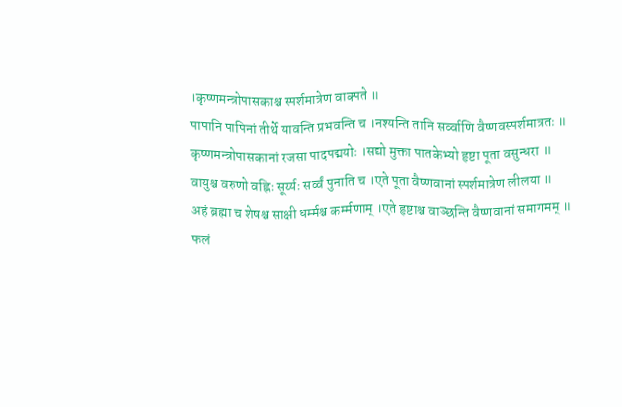।कृष्णमन्त्रोपासकाश्च स्पर्शमात्रेण वाक्पते ॥
पापानि पापिनां तीर्थे यावन्ति प्रभवन्ति च ।नश्यन्ति तानि सर्व्वाणि वैष्णवस्पर्शमात्रतः ॥
कृष्णमन्त्रोपासकानां रजसा पादपद्मयोः ।सद्यो मुक्ता पातकेभ्यो हृष्टा पूता वसुन्धरा ॥
वायुश्च वरुणो वह्निः सूर्य्यः सर्व्वं पुनाति च ।एते पूता वैष्णवानां स्पर्शमात्रेण लीलया ॥
अहं ब्रह्मा च शेषश्च साक्षी धर्म्मश्च कर्म्मणाम् ।एते हृष्टाश्च वाञ्छन्ति वैष्णवानां समागमम् ॥
फलं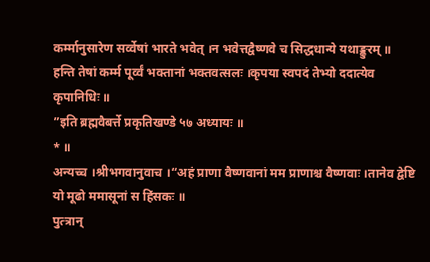कर्म्मानुसारेण सर्व्वेषां भारते भवेत् ।न भवेत्तद्वैष्णवे च सिद्धधान्ये यथाङ्कुरम् ॥
हन्ति तेषां कर्म्म पूर्व्वं भक्तानां भक्तवत्सलः ।कृपया स्वपदं तेभ्यो ददात्येव कृपानिधिः ॥
”इति ब्रह्मवैबर्त्ते प्रकृतिखण्डे ५७ अध्यायः ॥
* ॥
अन्यच्च ।श्रीभगवानुवाच ।“अहं प्राणा वैष्णवानां मम प्राणाश्च वैष्णवाः ।तानेव द्वेष्टि यो मूढो ममासूनां स हिंसकः ॥
पुत्त्रान्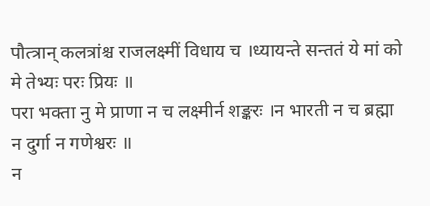पौत्त्रान् कलत्रांश्च राजलक्ष्मीं विधाय च ।ध्यायन्ते सन्ततं ये मां को मे तेभ्यः परः प्रियः ॥
परा भक्ता नु मे प्राणा न च लक्ष्मीर्न शङ्करः ।न भारती न च ब्रह्मा न दुर्गा न गणेश्वरः ॥
न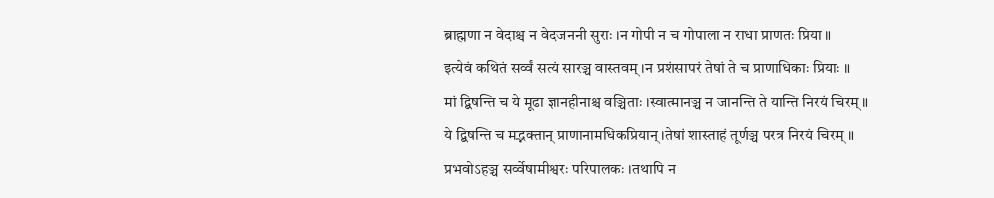ब्राह्मणा न वेदाश्च न वेदजननी सुराः ।न गोपी न च गोपाला न राधा प्राणतः प्रिया ॥
इत्येवं कथितं सर्व्वं सत्यं सारञ्च वास्तवम् ।न प्रशंसापरं तेषां ते च प्राणाधिकाः प्रियाः ॥
मां द्बिषन्ति च ये मूढा ज्ञानहीनाश्च वञ्चिताः ।स्वात्मानञ्च न जानन्ति ते यान्ति निरयं चिरम् ॥
ये द्बिषन्ति च मद्भक्तान् प्राणानामधिकप्रियान् ।तेषां शास्ताहं तूर्णञ्च परत्र निरयं चिरम् ॥
प्रभवोऽहञ्च सर्व्वेषामीश्वरः परिपालकः ।तथापि न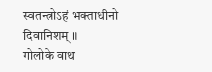स्वतन्त्रोऽहं भक्ताधीनो दिवानिशम् ॥
गोलोके वाथ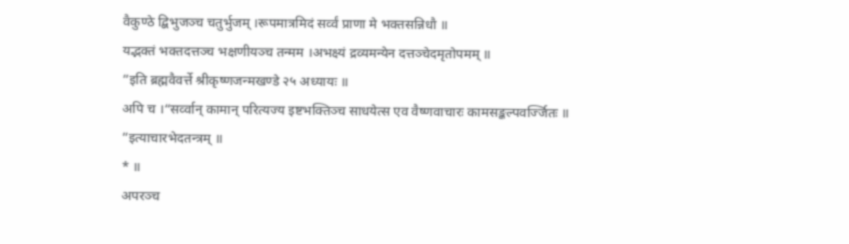वैकुण्ठे द्बिभुजञ्च चतुर्भुजम् ।रूपमात्रमिदं सर्व्वं प्राणा मे भक्तसन्निधौ ॥
यद्भक्तं भक्तदत्तञ्च भक्षणीयञ्च तन्मम ।अभक्ष्यं द्रव्यमन्येन दत्तञ्चेदमृतोपमम् ॥
”इति ब्रह्मवैवर्त्ते श्रीकृष्णजन्मखण्डे २५ अध्यायः ॥
अपि च ।“सर्व्वान् कामान् परित्यज्य इष्टभक्तिञ्च साधयेत्स एव वैष्णवाचारः कामसङ्कल्पवर्ज्जितः ॥
”इत्याचारभेदतन्त्रम् ॥
* ॥
अपरञ्च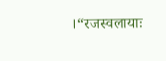।“रजस्वलायाः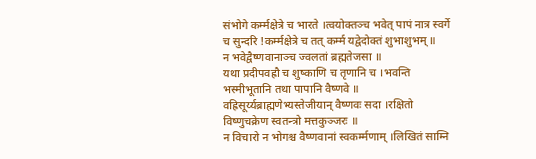संभोगे कर्म्मक्षेत्रे च भारते ।त्वयोक्तञ्च भवेत् पापं नात्र स्वर्गे च सुन्दरि !कर्म्मक्षेत्रे च तत् कर्म्म यद्वेदोक्तं शुभाशुभम् ॥
न भवेद्वैष्णवानाञ्च ज्वलतां ब्रह्मतेजसा ॥
यथा प्रदीपवह्रौ च शुष्काणि च तृणानि च ।भवन्ति भस्मीभूतानि तथा पापानि वैष्णवे ॥
वह्रिसूर्य्यब्राह्मणेभ्यस्तेजीयान् वैष्णवः सदा ।रक्षितो विष्णुचक्रेण स्वतन्त्रो मत्तकुञ्जरः ॥
न विचारो न भोगश्च वैष्णवानां स्वकर्म्मणाम् ।लिखितं साम्नि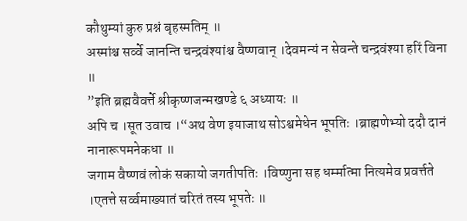कौथुम्यां कुरु प्रश्नं बृहस्मतिम् ॥
अस्मांश्च सर्व्वे जानन्ति चन्द्रवंश्यांश्च वैष्णवान् ।देवमन्यं न सेवन्ते चन्द्रवंश्या हरिं विना ॥
”इति ब्रह्मवैवर्त्ते श्रीकृष्णजन्मखण्डे ६ अध्यायः ॥
अपि च ।सूत उवाच ।“अथ वेण इयाजाथ सोऽश्वमेधेन भूपतिः ।ब्राह्मणेभ्यो ददौ दानं नानारूपमनेकधा ॥
जगाम वैष्णवं लोकं सकायो जगतीपतिः ।विष्णुना सह धर्म्मात्मा नित्यमेव प्रवर्त्तते ।एतत्ते सर्व्वमाख्यातं चरितं तस्य भूपतेः ॥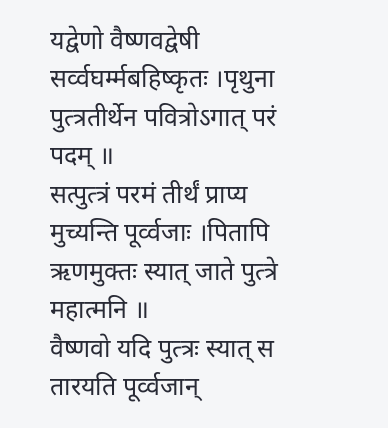यद्वेणो वैष्णवद्वेषी सर्व्वघर्म्मबहिष्कृतः ।पृथुना पुत्त्रतीर्थेन पवित्रोऽगात् परं पदम् ॥
सत्पुत्त्रं परमं तीर्थं प्राप्य मुच्यन्ति पूर्व्वजाः ।पितापि ऋणमुक्तः स्यात् जाते पुत्त्रे महात्मनि ॥
वैष्णवो यदि पुत्त्रः स्यात् स तारयति पूर्व्वजान्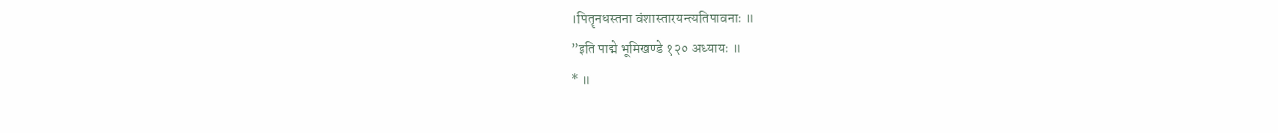।पितॄनधस्तना वंशास्तारयन्त्यतिपावनाः ॥
”इति पाद्मे भूमिखण्डे १२० अध्यायः ॥
* ॥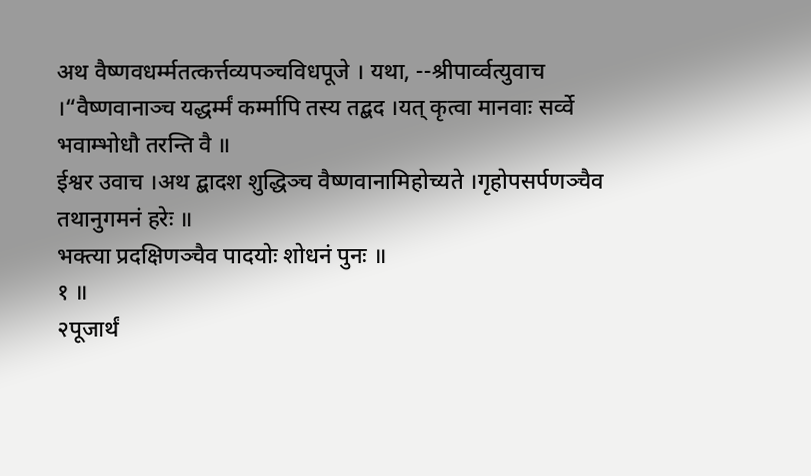अथ वैष्णवधर्म्मतत्कर्त्तव्यपञ्चविधपूजे । यथा, --श्रीपार्व्वत्युवाच ।“वैष्णवानाञ्च यद्धर्म्मं कर्म्मापि तस्य तद्बद ।यत् कृत्वा मानवाः सर्व्वे भवाम्भोधौ तरन्ति वै ॥
ईश्वर उवाच ।अथ द्बादश शुद्धिञ्च वैष्णवानामिहोच्यते ।गृहोपसर्पणञ्चैव तथानुगमनं हरेः ॥
भक्त्या प्रदक्षिणञ्चैव पादयोः शोधनं पुनः ॥
१ ॥
२पूजार्थं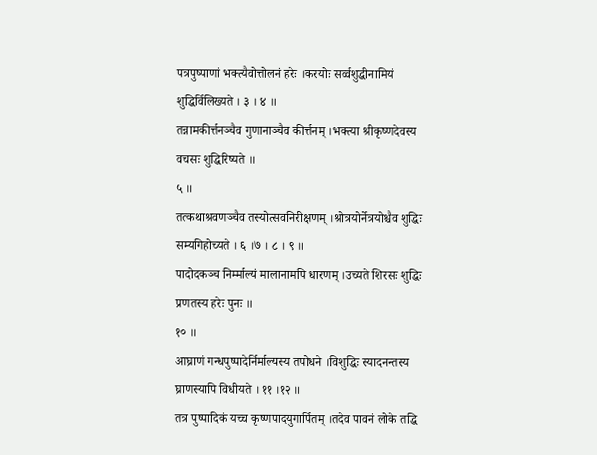पत्रपुष्पाणां भक्त्यैवोत्तोलनं हरेः ।करयोः सर्व्वशुद्धीनामियं शुद्धिर्विलिख्यते । ३ । ४ ॥
तन्नामकीर्त्तनञ्चैव गुणानाञ्चैव कीर्त्तनम् ।भक्त्या श्रीकृष्णदेवस्य वचसः शुद्धिरिष्यते ॥
५ ॥
तत्कथाश्रवणञ्चैव तस्योत्सवनिरीक्षणम् ।श्रोत्रयोर्नेत्रयोश्चैव शुद्धिः सम्यगिहोच्यते । ६ ।७ । ८ । ९ ॥
पादोदकञ्च निर्म्माल्यं मालानामपि धारणम् ।उच्यते शिरसः शुद्धिः प्रणतस्य हरेः पुनः ॥
१० ॥
आघ्राणं गन्धपुष्पादेर्निर्माल्यस्य तपोधने ।विशुद्धिः स्यादनन्तस्य घ्राणस्यापि विधीयते । ११ ।१२ ॥
तत्र पुष्पादिकं यच्च कृष्णपादयुगार्पितम् ।तदेव पावनं लोके तद्धि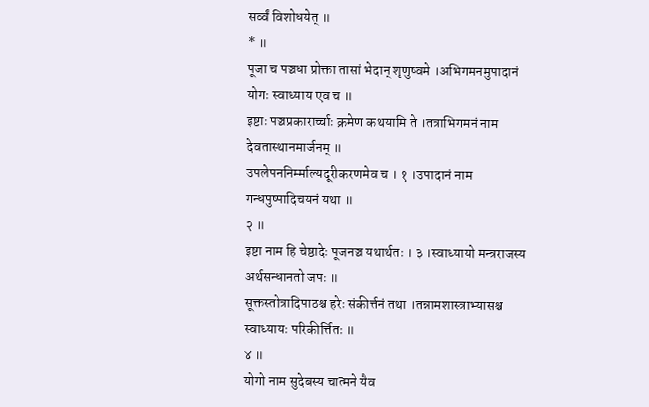सर्व्वं विशोधयेत् ॥
* ॥
पूजा च पञ्चधा प्रोक्ता तासां भेदान् शृणुष्वमे ।अभिगमनमुपादानं योगः स्वाध्याय एव च ॥
इष्टाः पञ्चप्रकारार्च्चाः क्रमेण कथयामि ते ।तत्राभिगमनं नाम देवतास्थानमार्जनम् ॥
उपलेपननिर्म्माल्यदूरीकरणमेव च । १ ।उपादानं नाम गन्धपुष्पादिचयनं यथा ॥
२ ॥
इष्टा नाम हि चेष्ठादेः पूजनञ्च यथार्थतः । ३ ।स्वाध्यायो मन्त्रराजस्य अर्थसन्धानतो जपः ॥
सूक्तस्तोत्रादिपाठश्च हरेः संकीर्त्तनं तथा ।तन्नामशास्त्राभ्यासश्च स्वाध्यायः परिकीर्त्तितः ॥
४ ॥
योगो नाम सुदेबस्य चात्मने यैव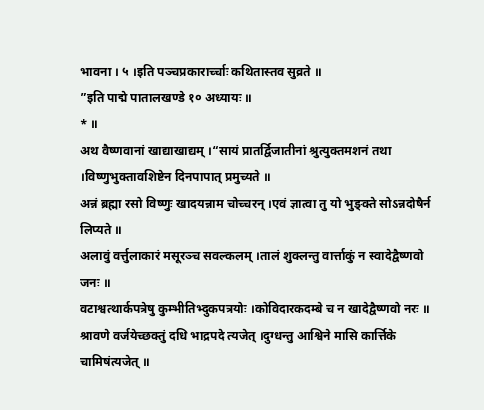भावना । ५ ।इति पञ्चप्रकारार्च्चाः कथितास्तव सुव्रते ॥
”इति पाद्मे पातालखण्डे १० अध्यायः ॥
* ॥
अथ वैष्णवानां खाद्याखाद्यम् ।“सायं प्रातर्द्विजातीनां श्रुत्युक्तमशनं तथा ।विष्णुभुक्तावशिष्टेन दिनपापात् प्रमुच्यते ॥
अन्नं ब्रह्मा रसो विष्णुः खादयन्नाम चोच्चरन् ।एवं ज्ञात्वा तु यो भुङ्क्ते सोऽन्नदोषैर्न लिप्यते ॥
अलावुं वर्त्तुलाकारं मसूरञ्च सवल्कलम् ।तालं शुक्लन्तु वार्त्ताकुं न स्वादेद्वैष्णवो जनः ॥
वटाश्वत्थार्कपत्रेषु कुम्भीतिभ्दुकपत्रयोः ।कोविदारकदम्बे च न खादेद्वैष्णवो नरः ॥
श्रावणे वर्जयेच्छक्तुं दधि भाद्रपदे त्यजेत् ।दुग्धन्तु आश्विने मासि कार्त्तिके चामिषंत्यजेत् ॥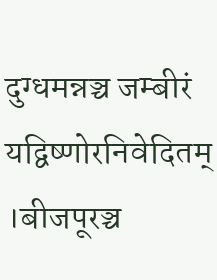दुग्धमन्नञ्च जम्बीरं यद्विष्णोरनिवेदितम् ।बीजपूरञ्च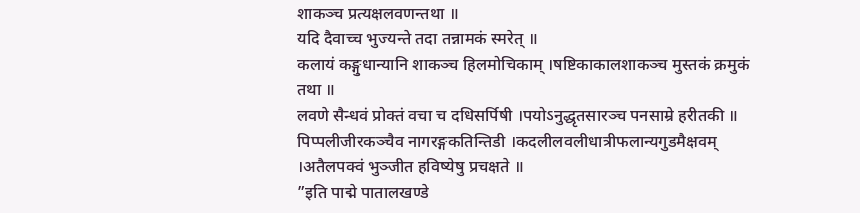शाकञ्च प्रत्यक्षलवणन्तथा ॥
यदि दैवाच्च भुज्यन्ते तदा तन्नामकं स्मरेत् ॥
कलायं कङ्गुधान्यानि शाकञ्च हिलमोचिकाम् ।षष्टिकाकालशाकञ्च मुस्तकं क्रमुकं तथा ॥
लवणे सैन्धवं प्रोक्तं वचा च दधिसर्पिषी ।पयोऽनुद्धृतसारञ्च पनसाम्रे हरीतकी ॥
पिप्पलीजीरकञ्चैव नागरङ्गकतिन्तिडी ।कदलीलवलीधात्रीफलान्यगुडमैक्षवम् ।अतैलपक्वं भुञ्जीत हविष्येषु प्रचक्षते ॥
”इति पाद्मे पातालखण्डे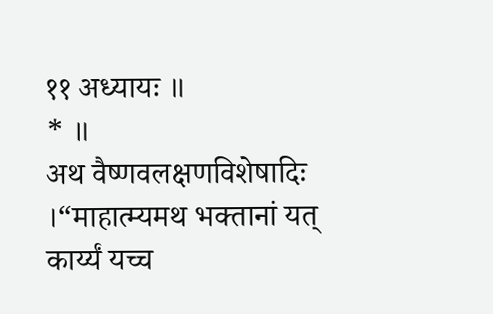११ अध्यायः ॥
* ॥
अथ वैष्णवलक्षणविशेषादिः ।“माहात्म्यमथ भक्तानां यत् कार्य्यं यच्च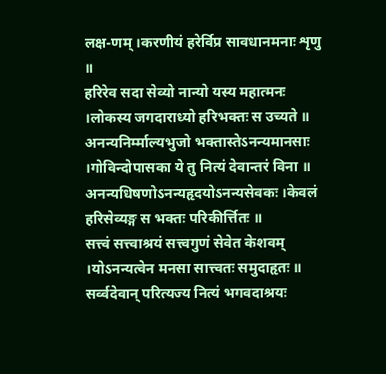लक्ष-णम् ।करणीयं हरेर्विप्र सावधानमनाः शृणु ॥
हरिरेव सदा सेव्यो नान्यो यस्य महात्मनः ।लोकस्य जगदाराध्यो हरिभक्तः स उच्यते ॥
अनन्यनिर्म्माल्यभुजो भक्तास्तेऽनन्यमानसाः ।गोविन्दोपासका ये तु नित्यं देवान्तरं विना ॥
अनन्यधिषणोऽनन्यहृदयोऽनन्यसेवकः ।केवलं हरिसेव्यङ्ग स भक्तः परिकीर्त्तितः ॥
सत्त्वं सत्त्वाश्रयं सत्त्वगुणं सेवेत केशवम् ।योऽनन्यत्वेन मनसा सात्त्वतः समुदाहृतः ॥
सर्व्वदेवान् परित्यज्य नित्यं भगवदाश्रयः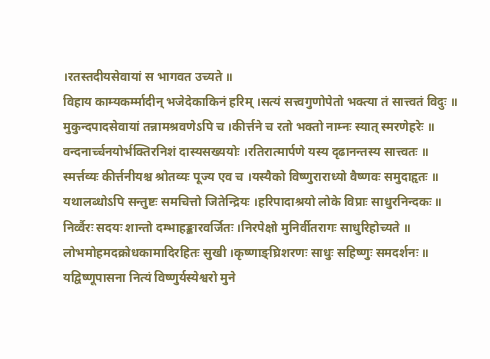।रतस्तदीयसेवायां स भागवत उच्यते ॥
विहाय काम्यकर्म्मादीन् भजेदेकाकिनं हरिम् ।सत्यं सत्त्वगुणोपेतो भक्त्या तं सात्त्वतं विदुः ॥
मुकुन्दपादसेवायां तन्नामश्रवणेऽपि च ।कीर्त्तने च रतो भक्तो नाम्नः स्यात् स्मरणेहरेः ॥
वन्दनार्च्चनयोर्भक्तिरनिशं दास्यसख्ययोः ।रतिरात्मार्पणे यस्य दृढानन्तस्य सात्त्वतः ॥
स्मर्त्तव्यः कीर्त्तनीयश्च श्रोतव्यः पूज्य एव च ।यस्यैको विष्णुराराध्यो वैष्णवः समुदाहृतः ॥
यथालब्धोऽपि सन्तुष्टः समचित्तो जितेन्द्रियः ।हरिपादाश्रयो लोके विप्राः साधुरनिन्दकः ॥
निर्व्वैरः सदयः शान्तो दम्भाहङ्कारवर्जितः ।निरपेक्षो मुनिर्वीतरागः साधुरिहोच्यते ॥
लोभमोहमदक्रोधकामादिरहितः सुखी ।कृष्णाङ्घ्रिशरणः साधुः सहिष्णुः समदर्शनः ॥
यद्विष्णूपासना नित्यं विष्णुर्यस्येश्वरो मुने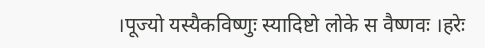।पूज्यो यस्यैकविष्णुः स्यादिष्टो लोके स वैष्णवः ।हरेः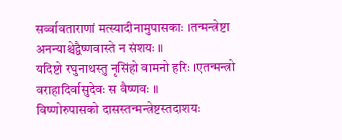सर्व्वावताराणां मत्स्यादीनामुपासकाः ।तन्मन्त्रेष्टा अनन्याश्चेद्वैष्णवास्ते न संशयः ॥
यदिष्टो रघुनाथस्तु नृसिंहो वामनो हरिः ।एतन्मन्त्रो वराहादिर्वासुदेवः स वैष्णवः ॥
विष्णोरुपासको दासस्तन्मन्त्रेष्टस्तदाशयः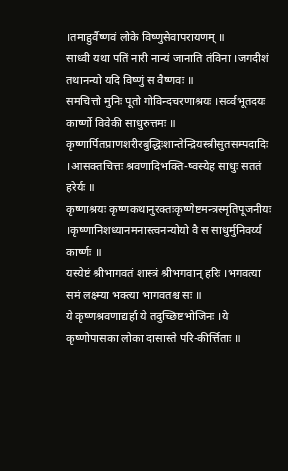।तमाहुर्वैष्णवं लोके विष्णुसेवापरायणम् ॥
साध्वी यथा पतिं नारी नान्यं जानाति तंविना ।जगदीशं तथानन्यो यदि विष्णुं स वैष्णवः ॥
समचित्तो मुनिः पूतो गोविन्दचरणाश्रयः ।सर्व्वभूतदयः कार्ष्णो विवेकी साधुरुत्तमः ॥
कृष्णार्पितप्राणशरीरबुद्धिःशान्तेन्द्रियस्त्रीसुतसम्पदादिः ।आसक्तचित्तः श्रवणादिभक्ति-ष्वस्येह साधुः सततं हरेर्यः ॥
कृष्णाश्रयः कृष्णकथानुरक्तःकृष्णेष्टमन्त्रस्मृतिपूजनीयः ।कृष्णानिशध्यानमनास्त्वनन्योयो वै स साधुर्मुनिवर्य्य कार्ष्णः ॥
यस्येष्टं श्रीभागवतं शास्त्रं श्रीभगवान् हरिः ।भगवत्या समं लक्ष्म्या भक्त्या भागवतश्च सः ॥
ये कृष्णश्रवणाद्यर्हा ये तदुच्छिष्टभोजिनः ।ये कृष्णोपासका लोका दासास्ते परि-कीर्त्तिताः ॥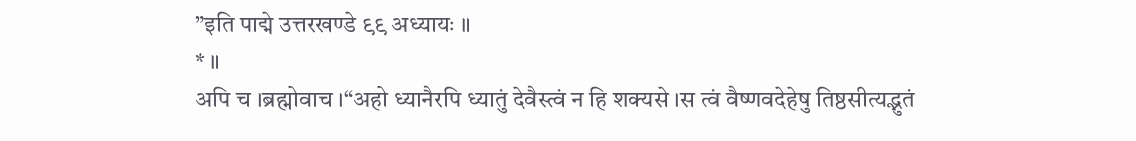”इति पाद्मे उत्तरखण्डे ९९ अध्यायः ॥
* ॥
अपि च ।ब्रह्मोवाच ।“अहो ध्यानैरपि ध्यातुं देवैस्त्वं न हि शक्यसे ।स त्वं वैष्णवदेहेषु तिष्ठसीत्यद्भुतं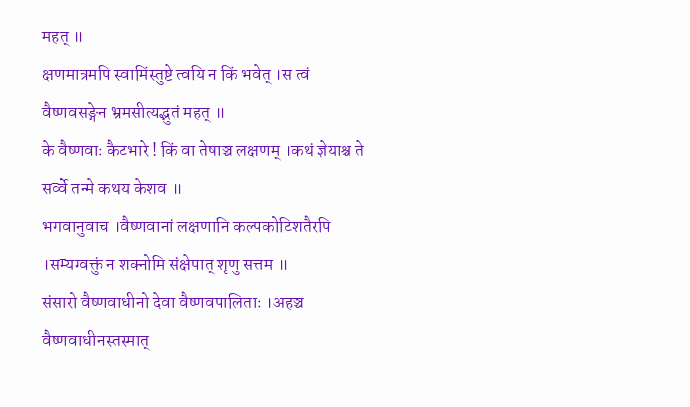महत् ॥
क्षणमात्रमपि स्वामिंस्तुष्टे त्वयि न किं भवेत् ।स त्वं वैष्णवसङ्गेन भ्रमसीत्यद्भुतं महत् ॥
के वैष्णवाः कैटभारे ! किं वा तेषाञ्च लक्षणम् ।कथं ज्ञेयाश्च ते सर्व्वे तन्मे कथय केशव ॥
भगवानुवाच ।वैष्णवानां लक्षणानि कल्पकोटिशतैरपि ।सम्यग्वक्तुं न शक्नोमि संक्षेपात् शृणु सत्तम ॥
संसारो वैष्णवाधीनो देवा वैष्णवपालिताः ।अहञ्च वैष्णवाधीनस्तस्मात्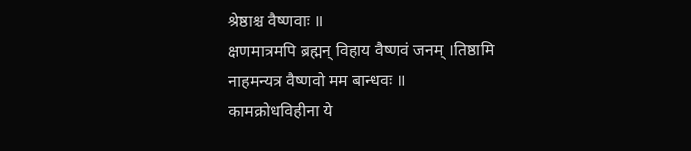श्रेष्ठाश्च वैष्णवाः ॥
क्षणमात्रमपि ब्रह्मन् विहाय वैष्णवं जनम् ।तिष्ठामि नाहमन्यत्र वैष्णवो मम बान्धवः ॥
कामक्रोधविहीना ये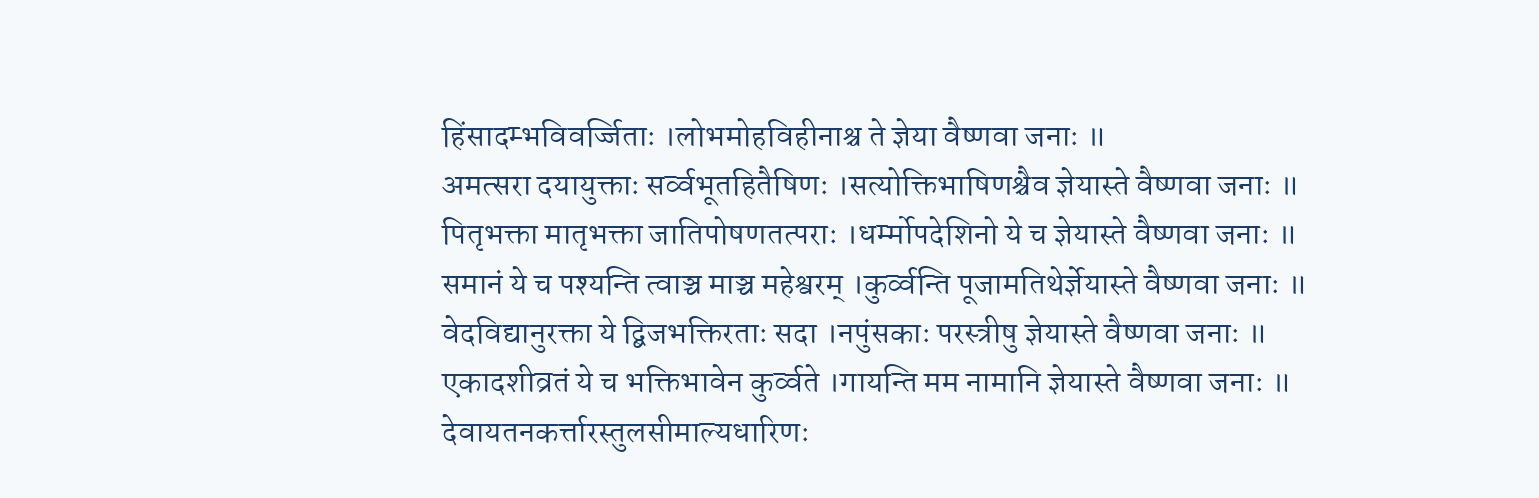हिंसादम्भविवर्ज्जिताः ।लोभमोहविहीनाश्च ते ज्ञेया वैष्णवा जनाः ॥
अमत्सरा दयायुक्ताः सर्व्वभूतहितैषिणः ।सत्योक्तिभाषिणश्चैव ज्ञेयास्ते वैष्णवा जनाः ॥
पितृभक्ता मातृभक्ता जातिपोषणतत्पराः ।धर्म्मोपदेशिनो ये च ज्ञेयास्ते वैष्णवा जनाः ॥
समानं ये च पश्यन्ति त्वाञ्च माञ्च महेश्वरम् ।कुर्व्वन्ति पूजामतिथेर्ज्ञेयास्ते वैष्णवा जनाः ॥
वेदविद्यानुरक्ता ये द्बिजभक्तिरताः सदा ।नपुंसकाः परस्त्रीषु ज्ञेयास्ते वैष्णवा जनाः ॥
एकादशीव्रतं ये च भक्तिभावेन कुर्व्वते ।गायन्ति मम नामानि ज्ञेयास्ते वैष्णवा जनाः ॥
देवायतनकर्त्तारस्तुलसीमाल्यधारिणः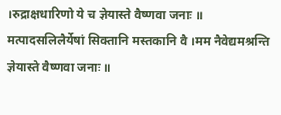।रुद्राक्षधारिणो ये च ज्ञेयास्ते वैष्णवा जनाः ॥
मत्पादसलिलैर्येषां सिक्तानि मस्तकानि वै ।मम नैवेद्यमश्रन्ति ज्ञेयास्ते वैष्णवा जनाः ॥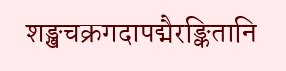शङ्खचक्रगदापद्मैरङ्कितानि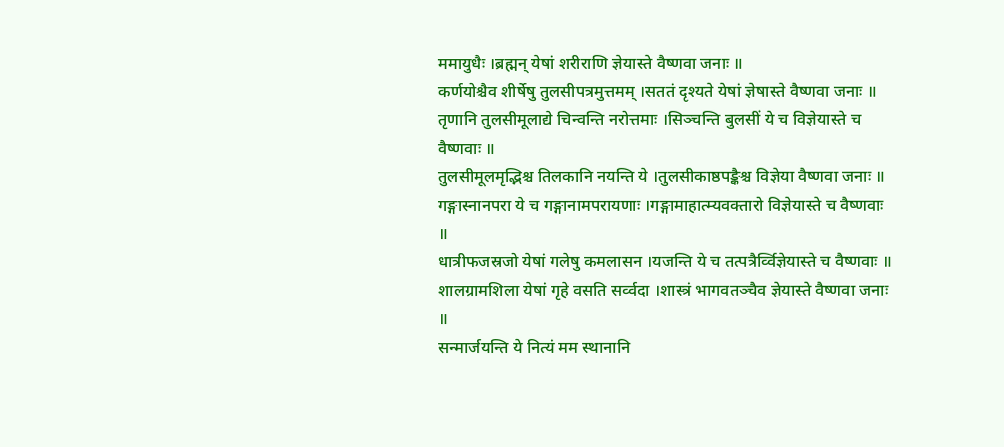ममायुधैः ।ब्रह्मन् येषां शरीराणि ज्ञेयास्ते वैष्णवा जनाः ॥
कर्णयोश्चैव शीर्षेषु तुलसीपत्रमुत्तमम् ।सततं दृश्यते येषां ज्ञेषास्ते वैष्णवा जनाः ॥
तृणानि तुलसीमूलाद्ये चिन्वन्ति नरोत्तमाः ।सिञ्चन्ति बुलसीं ये च विज्ञेयास्ते च वैष्णवाः ॥
तुलसीमूलमृद्भिश्च तिलकानि नयन्ति ये ।तुलसीकाष्ठपङ्कैश्च विज्ञेया वैष्णवा जनाः ॥
गङ्गास्नानपरा ये च गङ्गानामपरायणाः ।गङ्गामाहात्म्यवक्तारो विज्ञेयास्ते च वैष्णवाः ॥
धात्रीफजस्रजो येषां गलेषु कमलासन ।यजन्ति ये च तत्पत्रैर्व्विज्ञेयास्ते च वैष्णवाः ॥
शालग्रामशिला येषां गृहे वसति सर्व्वदा ।शास्त्रं भागवतञ्चैव ज्ञेयास्ते वैष्णवा जनाः ॥
सन्मार्जयन्ति ये नित्यं मम स्थानानि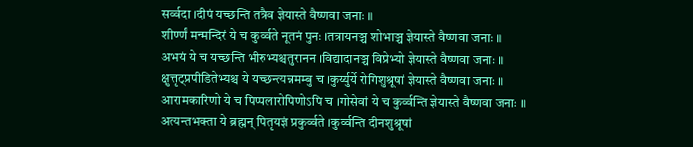सर्व्वदा ।दीपं यच्छन्ति तत्रैव ज्ञेयास्ते वैष्णवा जनाः ॥
शीर्ण्णं मन्मन्दिरं ये च कुर्व्वते नूतनं पुनः ।तत्रायनञ्च शोभाञ्च ज्ञेयास्ते वैष्णवा जनाः ॥
अभयं ये च यच्छन्ति भीरुभ्यश्चतुरानन ।विद्यादानञ्च विप्रेभ्यो ज्ञेयास्ते वैष्णवा जनाः ॥
क्षुत्तृट्प्रपीडितेभ्यश्च ये यच्छन्त्यन्नमम्बु च ।कुर्य्युर्ये रोगिशुश्रूषां ज्ञेयास्ते वैष्णवा जनाः ॥
आरामकारिणो ये च पिप्पलारोपिणोऽपि च ।गोसेवां ये च कुर्व्वन्ति ज्ञेयास्ते वैष्णवा जनाः ॥
अत्यन्तभक्ता ये ब्रह्मन् पितृयज्ञं प्रकुर्व्वते ।कुर्व्वन्ति दीनशुश्रूषां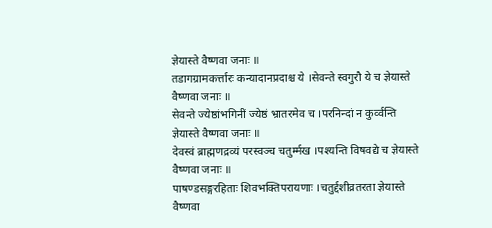ज्ञेयास्ते वैष्णवा जनाः ॥
तडागग्रामकर्त्तारः कन्यादानप्रदाश्च ये ।सेवन्ते स्वगुरौ ये च ज्ञेयास्ते वैष्णवा जनाः ॥
सेवन्ते ज्येष्ठांभगिनीं ज्येष्ठं भ्रातरमेव च ।परनिन्दां न कुर्व्वन्ति ज्ञेयास्ते वैष्णवा जनाः ॥
देवस्वं ब्राह्मणद्रव्यं परस्वञ्च चतुर्म्मख ।पश्यन्ति विषवद्ये च ज्ञेयास्ते वैष्णवा जनाः ॥
पाषण्डसङ्गरहिताः शिवभक्तिपरायणाः ।चतुर्द्दशीव्रतरता ज्ञेयास्ते वैष्णवा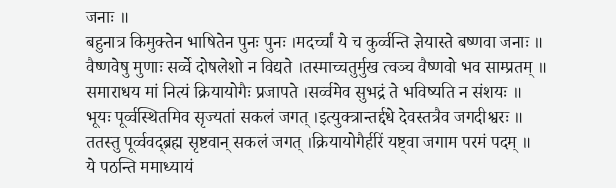जनाः ॥
बहुनात्र किमुक्तेन भाषितेन पुनः पुनः ।मदर्च्चां ये च कुर्व्वन्ति ज्ञेयास्ते बष्णवा जनाः ॥
वैष्णवेषु मुणाः सर्व्वे दोषलेशो न विद्यते ।तस्माच्चतुर्मुख त्वञ्च वैष्णवो भव साम्प्रतम् ॥
समाराधय मां नित्यं क्रियायोगैः प्रजापते ।सर्व्वमेव सुभद्रं ते भविष्यति न संशयः ॥
भूयः पूर्व्वस्थितमिव सृज्यतां सकलं जगत् ।इत्युक्त्रान्तर्द्दधे देवस्तत्रैव जगदीश्वरः ॥
ततस्तु पूर्व्ववद्ब्रह्म सृष्टवान् सकलं जगत् ।क्रियायोगैर्हरिं यष्ट्वा जगाम परमं पदम् ॥
ये पठन्ति ममाध्यायं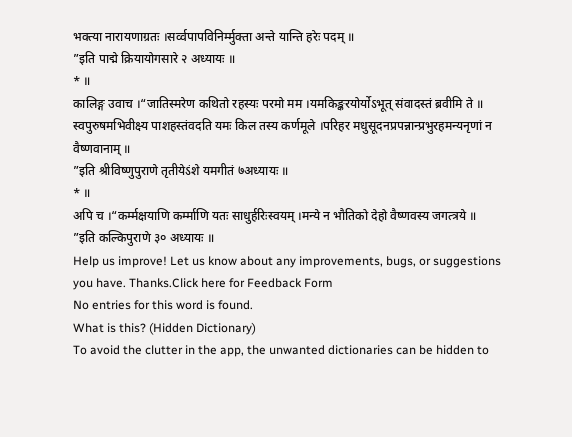भक्त्या नारायणाग्रतः ।सर्व्वपापविनिर्म्मुक्ता अन्ते यान्ति हरेः पदम् ॥
”इति पाद्मे क्रियायोगसारे २ अध्यायः ॥
* ॥
कालिङ्ग उवाच ।“जातिस्मरेण कथितो रहस्यः परमो मम ।यमकिङ्करयोर्योऽभूत् संवादस्तं ब्रवीमि ते ॥
स्वपुरुषमभिवीक्ष्य पाशहस्तंवदति यमः किल तस्य कर्णमूले ।परिहर मधुसूदनप्रपन्नान्प्रभुरहमन्यनृणां न वैष्णवानाम् ॥
”इति श्रीविष्णुपुराणे तृतीयेऽंशे यमगीतं ७अध्यायः ॥
* ॥
अपि च ।“कर्म्मक्षयाणि कर्म्माणि यतः साधुर्हरिःस्वयम् ।मन्ये न भौतिको देहो वैष्णवस्य जगत्त्रये ॥
”इति कल्किपुराणे ३० अध्यायः ॥
Help us improve! Let us know about any improvements, bugs, or suggestions you have. Thanks.Click here for Feedback Form
No entries for this word is found.
What is this? (Hidden Dictionary)
To avoid the clutter in the app, the unwanted dictionaries can be hidden to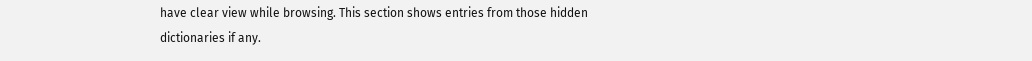have clear view while browsing. This section shows entries from those hidden dictionaries if any.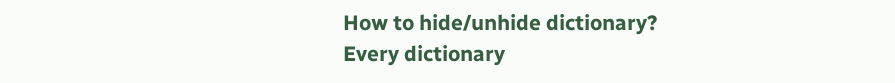How to hide/unhide dictionary?
Every dictionary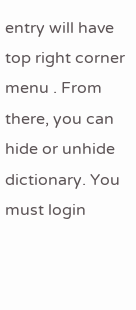entry will have top right corner menu . From there, you can hide or unhide dictionary. You must login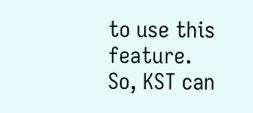to use this feature. So, KST can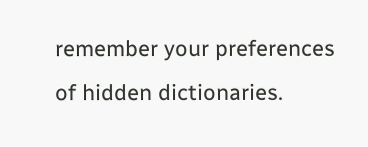remember your preferences of hidden dictionaries.